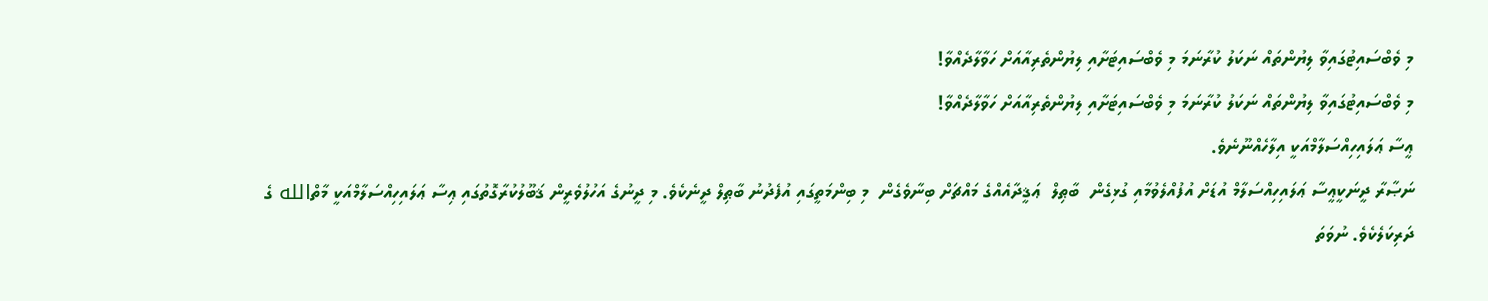މި ވެބްސައިޓުގައިވާ ލިޔުންތައް ނަކަލު ކުރާނަމަ މި ވެބްސައިޓަށާއި ލިޔުންތެރިއާއަށް ހަވާލާދެއްވާ!
މި ވެބްސައިޓުގައިވާ ލިޔުންތައް ނަކަލު ކުރާނަމަ މި ވެބްސައިޓަށާއި ލިޔުންތެރިއާއަށް ހަވާލާދެއްވާ!
ޢީސާ ޢަލައިހިއްސަލާމްއަކީ އިލާހެއްނޫނެވެ.
ނަޞާރާ ދީނަކީޢީސާ ޢަލައިހިއްސަލާމް އުޑަށް އުފުއްލެވުމާއި ގުޅިގެން  ބާޠިލް  ޢަޤީދާއެއްގެ މައްޗަށް ބިނާވެގެން  މި ބިންމަތީގައި އުފެދުނު ބާޠިލް ދީނެކެވެ. މި ދީނުގެ އަހުލުވެރީން ޤަބޫލުކުރާގޮތުގައި ޢިސާ ޢަލައިހިއްސަލާމްއަކީ މާތްالله ގެ ދަރިކަލެކެވެ. ނުވަތަ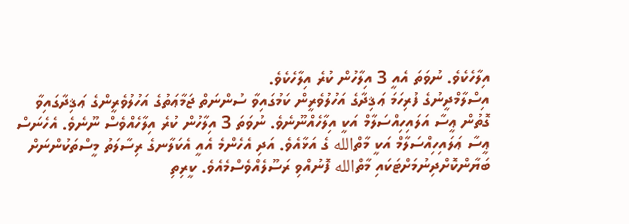އިލާހެކެވެ. ނުވަތަ އެއީ 3 އިލާހުން ކުރެ އިލާހެކެވެ.
އިސްލާމްދީނުގެ ފުރިހަމަ ޢަޤިދާގެ އަހުލުވެރީން ކަމުގައިވާ ސުންނަތް ޖަމާޢަތުގެ އަހުލުވެރީންގެ ޢަޤިދާގައިވާ ގޮތުން ޢީސާ އަލައިހިއްސަލާމް އަކީ އިލާހެއްނޫނެވެ. ނުވަތަ 3 އިލާހުން ކުރެ އިލާހެއްވެސް ނޫނެވެ. އެހެނަސް ޢީސާ ޢަލައިހިއްސަލާމް އަކީ މާތްالله ގެ އަޅާއެވެ. އަދި އެހެންމެ އެއީ އެކަލާނގެ ރިސާލަތު މީސްތަކުންނަށް ބަޔާންކޮށްދިނުމަށްޓަކައި މާތްالله ފޮނުއްވި ރަސޫލެއްވެސްމެއެވެ. ކީރިތި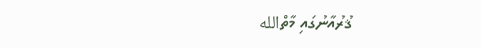ޤުރުއާނުގައި މާތްالله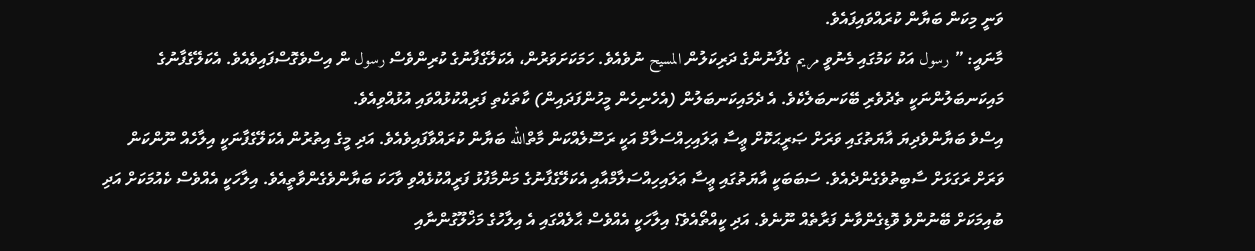ވަނީ މިކަން ބަޔާން ކުރައްވައިފައެވެ.
މާނައީ: ” رسول އަކު ކަމުގައި މެނުވީ مريم ގެފާނުންގެ ދަރިކަލުން المسيح ނުވެއެވެ. ހަމަކަށަވަރުން، އެކަލޭގެފާނުގެ ކުރިންވެސް رسول ން އިސްވެގޮސްފައިވެއެވެ. އެކަލޭގެފާނުގެ މައިކަނބަލުންނަކީ ތެދުވެރި ބޭކަނބަލެކެވެ. އެ ދެމައިކަނބަލުން (އެހެނިހެން މީހުންފަދައިން) ކާތަކެތި ފަރިއްކުޅުއްވައި އުޅުއްވިއެވެ.
އިސްވެ ބަޔާންވެދިޔަ އާޔަތުގައި ވަރަށް ޞަރީޙަކޮށް ޢީސާ ޢަލައިހިއްސަލާމް އަކީ ރަސޫލެއްކަން މާތްالله ބަޔާން ކުރައްވާފައިވެއެވެ. އަދި މީގެ އިތުރުން އެކަލޭގެފާނަކީ އިލާހެއް ނޫންކަން ވަރަށް ރަގަޅަށް ސާބިތުވެގެންދެއެވެ. ސަބަބަކީ އާޔަތުގައި ޢީސާ ޢަލައިހިއްސަލާމްއާއި އެކަލޭގެފާނުގެ މަންމާފުޅު ފަރީއްކުޅެއްވި ވާހަކަ ބަޔާންވެގެންވާތީއެވެ. އިލާހަކީ އެއްވެސް ކެއުމަކަށް އަދި ބުއިމަކަށް ބޭނުންވެ ވޮޑިގެންވާނެ ފަރާތެއް ނޫނެވެ. އަދި ކީއްތޯއެވެ؟ އިލާހަކީ އެއްވެސް ޙާލެއްގައި އެ އިލާހުގެ މަޚްލޫގުންނާއި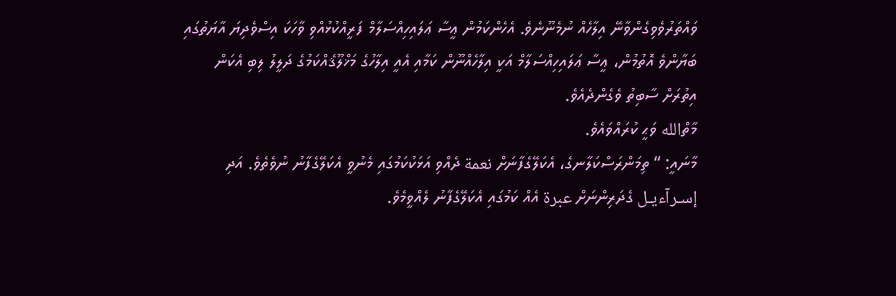ވައްތަރުވެވިގެންވާނޭ އިލާހެއް ނުމެނޫނެވެ. އެހެންކަމުން ޢީސާ ޢަލައިހިއްސަލާމް ފަރީއްކުޅުއްވި ވާހަކަ އިސްވެދިޔަ އާޔަތުގައި ބަޔާންވެ އޮތުމުން، ޢީސާ ޢަލައިހިއްސަލާމް އަކީ އިލާހެއްނޫން ކަމާއި އެއީ އިލާހުގެ މަޚްލޫޤެއްކަމުގެ ދަލީލު ލިބި އެކަން އިތުރަށް ސާބިތު ވެގެންދެއެވެ.
މާތްالله ވަޙީ ކުރައްވައެވެ.
މާނައީ: “ ތިމަންރަސްކަލާނގެ، އެކަލޭގެފާނަށް نعمة ދެއްވި އަޅަކުކަމުގައި މެނުވީ އެކަލޭގެފާނު ނުވެތެވެ. އަދި إسـرآءيـل ގެދަރިންނަށް عبرة އެއް ކަމުގައި އެކަލޭގެފާނު ލެއްވީމެވެ.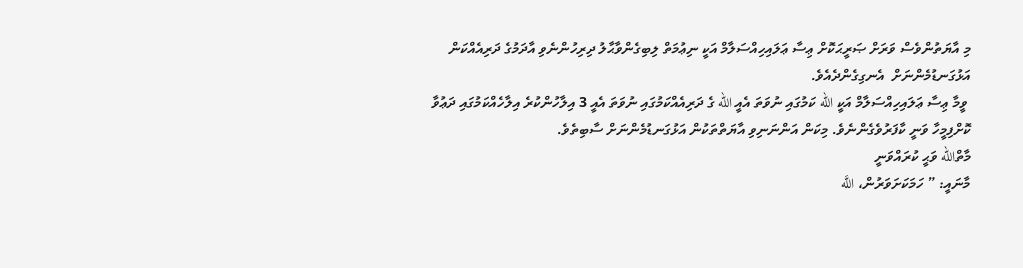މި އާޔަތުންވެސް ވަރަށް ޞަރީޙަކޮށް ޢިސާ ޢަލައިހިއްސަލާމް އަކީ ނިޢުމަތް ލިބިގެންވާޙާލު ދިރިހުންނެވި އާދަމުގެ ދަރިއެއްކަން އަޅުގަނޑުމެންނަށް  އެނގިގެންދެއެވެ.
 ވީމާ ޢިސާ ޢަލައިހިއްސަލާމް އަކީ الله ކަމުގައި ނުވަތަ އެއީ الله ގެ ދަރިއެއްކަމުގައި ނުވަތަ އެއީ 3 އިލާހުންކުރެ އިލާހެއްކަމުގައި ދަޢުވާ ކޮށްފިމީހާ ވަނީ ކާފަރުވެގެންނެވެ. މިކަން އަންނަނިވި އާޔަތްތަކުން އަޅުގަނޑުމެންނަށް ސާބިތެވެ.
މާތްالله ވަޙީ ކުރައްވަނީ
މާނައީ: ” ހަމަކަށަވަރުން، اللَّه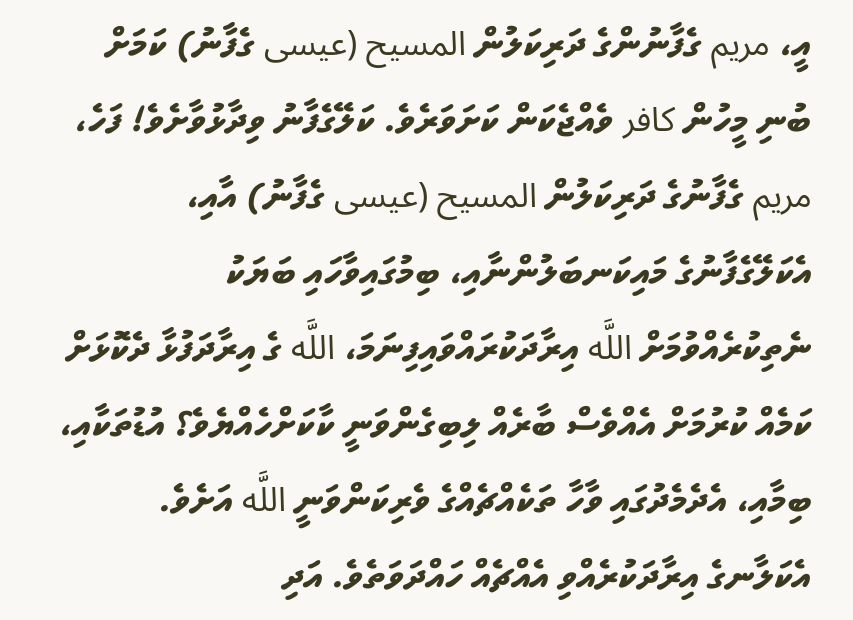އީ، مريم ގެފާނުންގެ ދަރިކަލުން المسيح (عيسى ގެފާނު) ކަމަށް ބުނި މީހުން كافر ވެއްޖެކަން ކަށަވަރެވެ. ކަލޭގެފާނު ވިދާޅުވާށެވެ! ފަހެ، مريم ގެފާނުގެ ދަރިކަލުން المسيح (عيسى ގެފާނު) އާއި، އެކަލޭގެފާނުގެ މައިކަނބަލުންނާއި، ބިމުގައިވާހައި ބަޔަކު ނެތިކުރެއްވުމަށް اللَّه އިރާދަކުރައްވައިފިނަމަ، اللَّه ގެ އިރާދަފުޅާ ދެކޮޅަށް ކަމެއް ކުރުމަށް އެއްވެސް ބާރެއް ލިބިގެންވަނީ ކާކަށްހެއްޔެވެ؟ އުޑުތަކާއި، ބިމާއި، އެދެމެދުގައި ވާހާ ތަކެއްޗެއްގެ ވެރިކަންވަނީ اللَّه އަށެވެ. އެކަލާނގެ އިރާދަކުރެއްވި އެއްޗެއް ހައްދަވަތެވެ. އަދި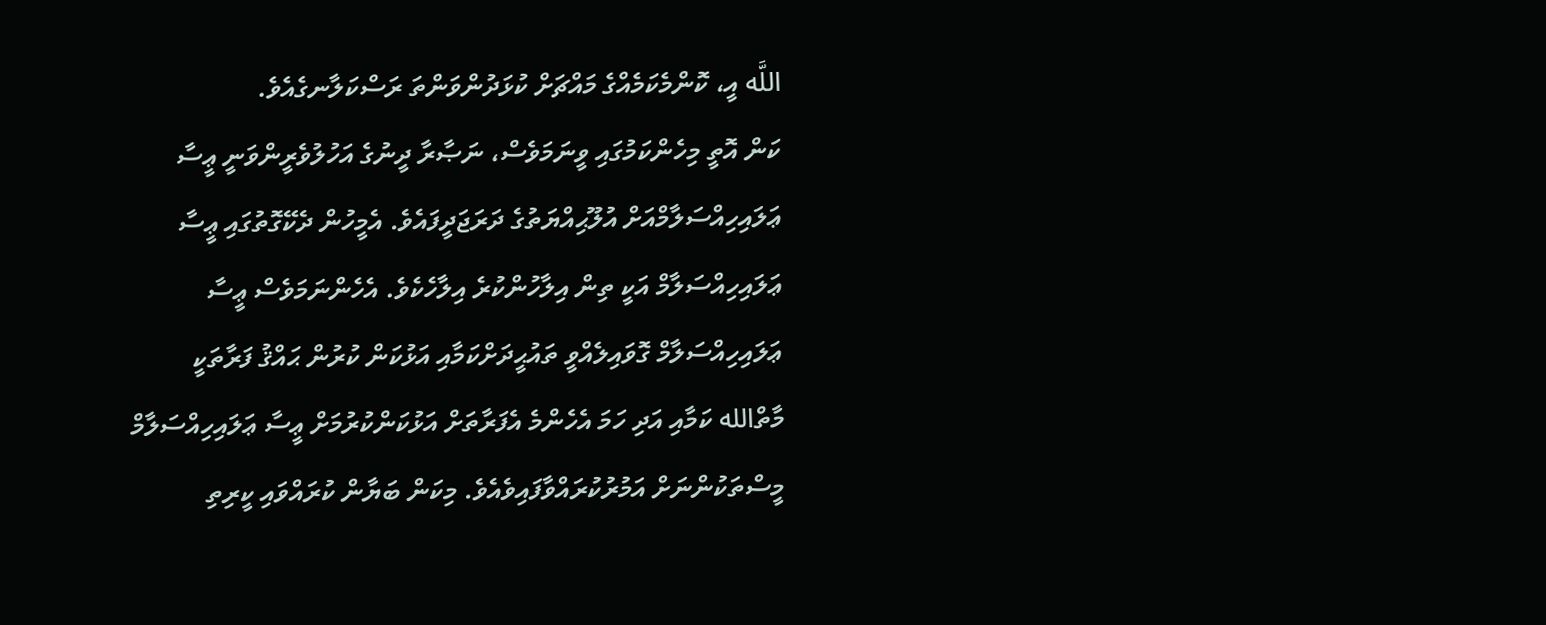اللَّه އީ، ކޮންމެކަމެއްގެ މައްޗަށް ކުޅަދުންވަންތަ ރަސްކަލާނގެއެވެ.
ކަން އޮތީ މިހެންކަމުގައި ވީނަމަވެސް، ނަޞާރާ ދީނުގެ އަހުލުވެރީންވަނީ ޢީސާ ޢަލައިހިއްސަލާމްއަށް އުލޫޙިއްޔަތުގެ ދަރަޖަދީފައެވެ. އެމީހުން ދެކޭގޮތުގައި ޢީސާ ޢަލައިހިއްސަލާމް އަކީ ތިން އިލާހުންކުރެ އިލާހެކެވެ. އެހެންނަމަވެސް ޢީސާ ޢަލައިހިއްސަލާމް ގޮވައިލެއްވީ ތައުޙީދަށްކަމާއި އަޅުކަން ކުރުން ޙައްޤު ފަރާތަކީ މާތްالله ކަމާއި އަދި ހަމަ އެހެންމެ އެފަރާތަށް އަޅުކަންކުރުމަށް ޢީސާ ޢަލައިހިއްސަލާމް މީސްތަކުންނަށް އަމުރުކުރައްވާފައިވެއެވެ. މިކަން ބަޔާން ކުރައްވައި ކީރިތި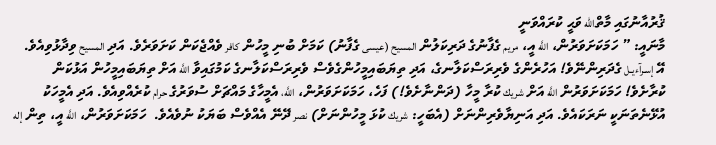ޤުރުއާނުގައި މާތްالله ވަޙީ ކުރައްވަނީ
މާނައީ: ” ހަމަކަށަވަރުން، اللَّه އީ، مريم ގެފާނުގެ ދަރިކަލުން المسيح (عيسى ގެފާނު) ކަމަށް ބުނި މީހުން كافر ވެއްޖެކަން ކަށަވަރެވެ. އަދި المسيح ވިދާޅުވިއެވެ. އޭ إسـرآءيـل ގެދަރިންނޭވެ! އަހުރެންގެ ވެރިރަސްކަލާނގެ، އަދި ތިޔަބައިމީހުންގެވެސް ވެރިރަސްކަލާނގެ ކަމުގައިވާ اللَّه އަށް ތިޔަބައިމީހުން އަޅުކަން ކުރާށެވެ! ހަމަކަށަވަރުން اللَّه އަށް شريك ކުރާ މީހާ (ދަންނާށެވެ!) ފަހެ، ހަމަކަށަވަރުން، اللَّه، އެމީހާގެ މައްޗަށް ސުވަރުގެ حرام ކުރެއްވިއެވެ. އަދި އެމީހަކު އުޅޭނެތަނަކީ ނަރަކައެވެ. އަދި އަނިޔާވެރިންނަށް (އެބަހީ: شريك ކުޅަ މީހުންނަށް) نصر ދޭނޭ އެއްވެސް ބަޔަކު ނުވެއެވެ.  ހަމަކަށަވަރުން، اللَّه އީ، ތިން إله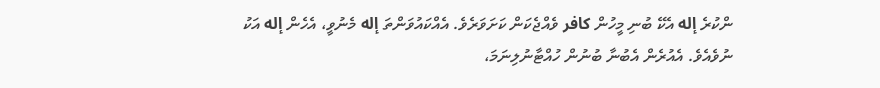ންކުރެ إله އެކޭ ބުނި މީހުން كافر ވެއްޖެކަން ކަށަވަރެވެ. އެއްކައުވަންތަ إله މެނުވީ، އެހެން إله އަކު ނުވެއެވެ. އެއުރެން އެބުނާ ބުނުން ހުއްޓާނުލިނަމަ،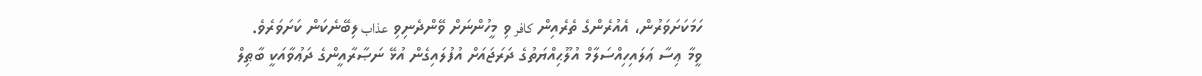ހަމަކަށަވަރުން، އެއުރެންގެ ތެރެއިން كافر ވި މީހުންނަށް ވޭންދެނިވި عذاب ލިބޭނެކަން ކަށަވަރެވެ.
ވީމާ ޢިސާ ޢަލައިހިއްސަލާމް އުލޫޙިއްޔަތުގެ ދަރަޖައަށް އުފުލައިގެން އުޅޭ ނަޞާރާއީންގެ ދަޢުވާއަކީ ބާޠިލް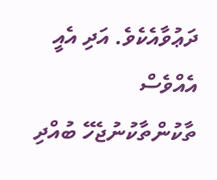ދަޢުވާއެކެވެ. އަދި އެއީ އެއްވެސް ތާކުންތާކުނުޖެހޭ ބުއްދި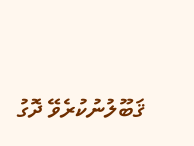ޤަބޫލުނުކުރެވޭ ދޮގު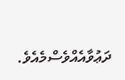ދަޢުވާއެއްވެސްމެއެވެ.